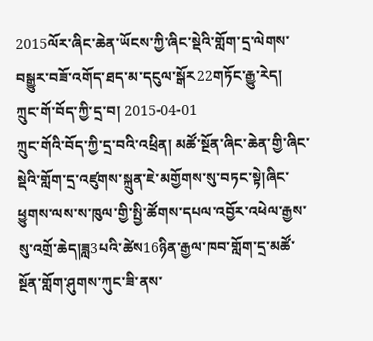2015ལོར་ཞིང་ཆེན་ཡོངས་ཀྱི་ཞིང་སྡེའི་གློག་དྲ་ལེགས་བསྒྱུར་བཟོ་འགོད་ཐད་མ་དངུལ་སྒོར22གཏོང་རྒྱུ་རེད།
ཀྲུང་གོ་བོད་ཀྱི་དྲ་བ། 2015-04-01
ཀྲུང་གོའི་བོད་ཀྱི་དྲ་བའི་འཕྲིན། མཚོ་སྔོན་ཞིང་ཆེན་གྱི་ཞིང་སྡེའི་གློག་དྲ་འཛུགས་སྐྲུན་ཇེ་མགྱོགས་སུ་བཏང་སྟེ།ཞིང་ཕྱུགས་ལས་ས་ཁུལ་གྱི་སྤྱི་ཚོགས་དཔལ་འབྱོར་འཕེལ་རྒྱས་སུ་འགྲོ་ཆེད།ཟླ3པའི་ཚེས16ཉིན་རྒྱལ་ཁབ་གློག་དྲ་མཚོ་སྔོན་གློག་ཤུགས་ཀུང་ཟི་ནས་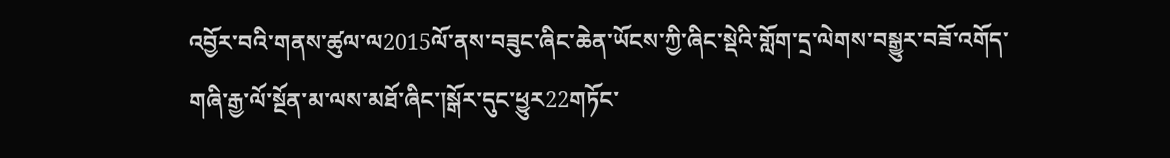འབྱོར་བའི་གནས་ཚུལ་ལ2015ལོ་ནས་བཟུང་ཞིང་ཆེན་ཡོངས་ཀྱི་ཞིང་སྡེའི་གློག་དྲ་ལེགས་བསྒྱུར་བཟོ་འགོད་གཞི་རྒྱ་ལོ་སྔོན་མ་ལས་མཐོ་ཞིང་།སྒོར་དུང་ཕྱུར22གཏོང་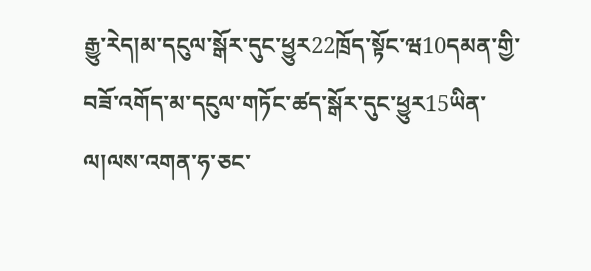རྒྱུ་རེད།མ་དངུལ་སྒོར་དུང་ཕྱུར22ཁྲོད་སྟོང་ཝ10དམན་གྱི་བཟོ་འགོད་མ་དངུལ་གཏོང་ཚད་སྒོར་དུང་ཕྱུར15ཡིན་ལ།ལས་འགན་ཧ་ཅང་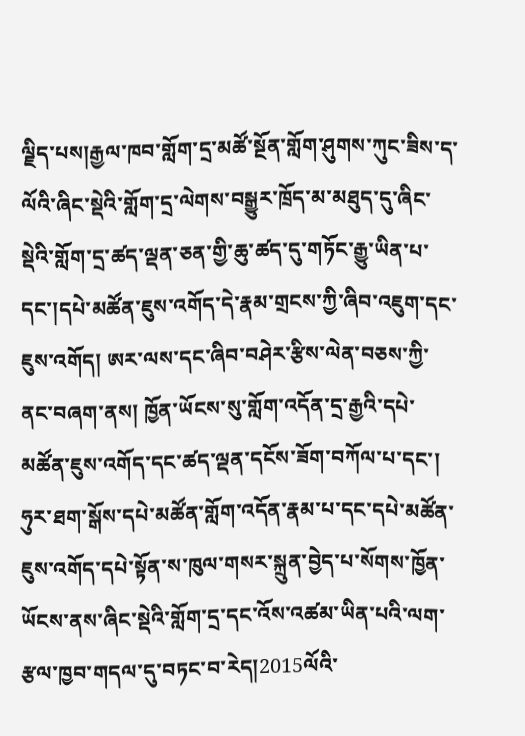ལྗིད་པས།རྒྱལ་ཁབ་གློག་དྲ་མཚོ་སྔོན་གློག་ཤུགས་ཀུང་ཟིས་ད་ལོའི་ཞིང་སྡེའི་གློག་དྲ་ལེགས་བསྒྱུར་ཁྲོད་མ་མཐུད་དུ་ཞིང་སྡེའི་གློག་དྲ་ཚད་ལྡན་ཅན་གྱི་ཆུ་ཚད་དུ་གཏོང་རྒྱུ་ཡིན་པ་དང་།དཔེ་མཚོན་ཇུས་འགོད་དེ་རྣམ་གྲངས་ཀྱི་ཞིབ་འཇུག་དང་ཇུས་འགོད། ཨར་ལས་དང་ཞིབ་བཤེར་རྩིས་ལེན་བཅས་ཀྱི་ནང་བཞག་ནས། ཁྱོན་ཡོངས་སུ་གློག་འདོན་དྲ་རྒྱའི་དཔེ་མཚོན་ཇུས་འགོད་དང་ཚད་ལྡན་དངོས་ཟོག་བཀོལ་པ་དང་། ཧུར་ཐག་སྒོས་དཔེ་མཚོན་གློག་འདོན་རྣམ་པ་དང་དཔེ་མཚོན་ཇུས་འགོད་དཔེ་སྟོན་ས་ཁུལ་གསར་སྐྲུན་བྱེད་པ་སོགས་ཁྱོན་ཡོངས་ནས་ཞིང་སྡེའི་གློག་དྲ་དང་འོས་འཚམ་ཡིན་པའི་ལག་རྩལ་ཁྱབ་གདལ་དུ་བཏང་བ་རེད།2015ལོའི་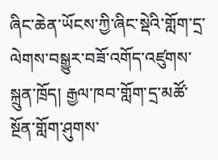ཞིང་ཆེན་ཡོངས་ཀྱི་ཞིང་སྡེའི་གློག་དྲ་ལེགས་བསྒྱུར་བཟོ་འགོད་འཛུགས་སྐྲུན་ཁྲོད། རྒྱལ་ཁབ་གློག་དྲ་མཚོ་སྔོན་གློག་ཤུགས་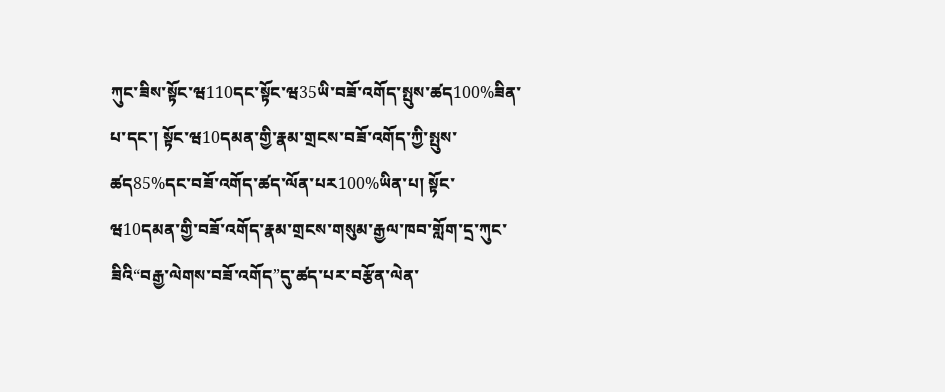ཀུང་ཟིས་སྟོང་ཝ110དང་སྟོང་ཝ35ཡི་བཟོ་འགོད་སྤུས་ཚད100%ཟིན་པ་དང་། སྟོང་ཝ10དམན་གྱི་རྣམ་གྲངས་བཟོ་འགོད་ཀྱི་སྤུས་ཚད85%དང་བཟོ་འགོད་ཚད་ལོན་པར100%ཡིན་པ། སྟོང་ཝ10དམན་གྱི་བཟོ་འགོད་རྣམ་གྲངས་གསུམ་རྒྱལ་ཁབ་གློག་དྲ་ཀུང་ཟིའི“བརྒྱ་ལེགས་བཟོ་འགོད”དུ་ཚད་པར་བརྩོན་ལེན་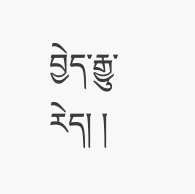བྱེད་རྒྱུ་རེད། །